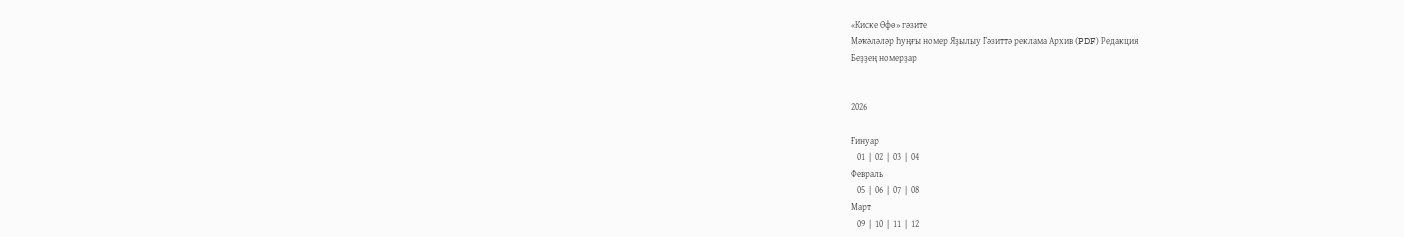«Киске Өфө» гәзите
Мәҡәләләр Һуңғы номер Яҙылыу Гәзиттә реклама Архив (PDF) Редакция
Беҙҙең номерҙар


2026

Ғинуар
   01  |  02  |  03  |  04
Февраль
   05  |  06  |  07  |  08
Март
   09  |  10  |  11  |  12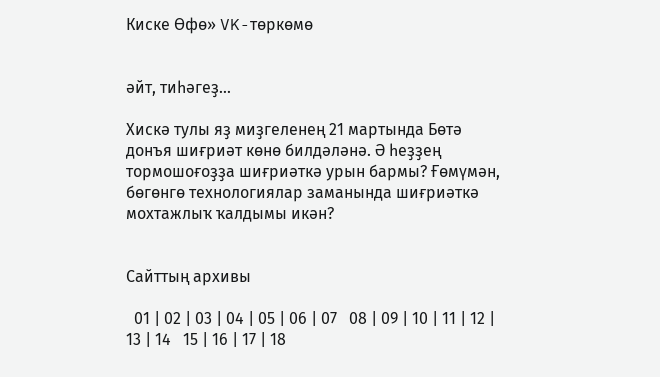Киске Өфө» VK-төркөмө


әйт, тиһәгеҙ...

Хискә тулы яҙ миҙгеленең 21 мартында Бөтә донъя шиғриәт көнө билдәләнә. Ә һеҙҙең тормошоғоҙҙа шиғриәткә урын бармы? Ғөмүмән, бөгөнгө технологиялар заманында шиғриәткә мохтажлыҡ ҡалдымы икән?


Сайттың архивы

  01 | 02 | 03 | 04 | 05 | 06 | 07   08 | 09 | 10 | 11 | 12 | 13 | 14   15 | 16 | 17 | 18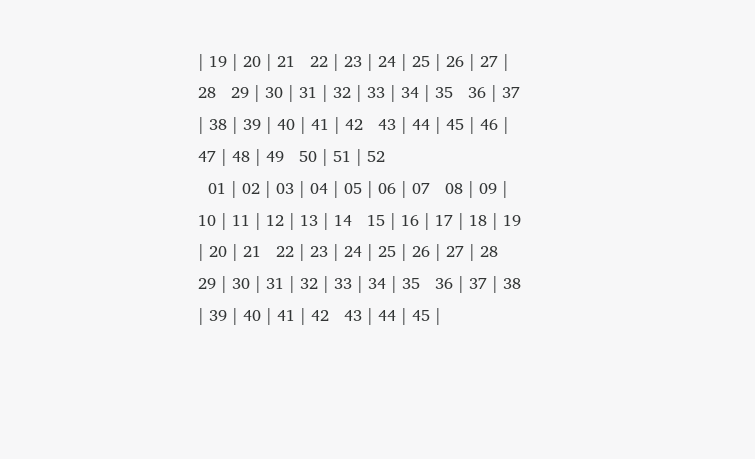| 19 | 20 | 21   22 | 23 | 24 | 25 | 26 | 27 | 28   29 | 30 | 31 | 32 | 33 | 34 | 35   36 | 37 | 38 | 39 | 40 | 41 | 42   43 | 44 | 45 | 46 | 47 | 48 | 49   50 | 51 | 52
  01 | 02 | 03 | 04 | 05 | 06 | 07   08 | 09 | 10 | 11 | 12 | 13 | 14   15 | 16 | 17 | 18 | 19 | 20 | 21   22 | 23 | 24 | 25 | 26 | 27 | 28   29 | 30 | 31 | 32 | 33 | 34 | 35   36 | 37 | 38 | 39 | 40 | 41 | 42   43 | 44 | 45 |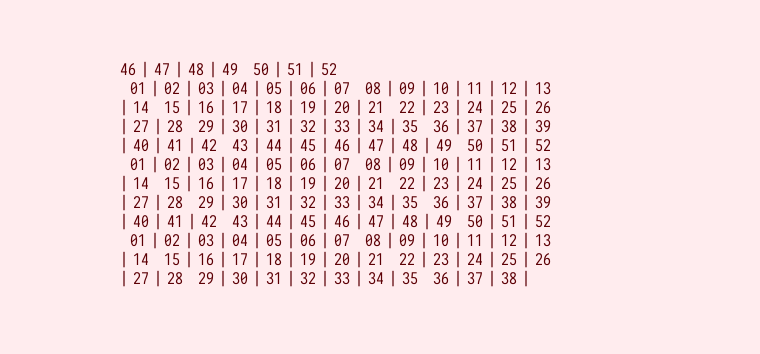46 | 47 | 48 | 49   50 | 51 | 52
  01 | 02 | 03 | 04 | 05 | 06 | 07   08 | 09 | 10 | 11 | 12 | 13 | 14   15 | 16 | 17 | 18 | 19 | 20 | 21   22 | 23 | 24 | 25 | 26 | 27 | 28   29 | 30 | 31 | 32 | 33 | 34 | 35   36 | 37 | 38 | 39 | 40 | 41 | 42   43 | 44 | 45 | 46 | 47 | 48 | 49   50 | 51 | 52
  01 | 02 | 03 | 04 | 05 | 06 | 07   08 | 09 | 10 | 11 | 12 | 13 | 14   15 | 16 | 17 | 18 | 19 | 20 | 21   22 | 23 | 24 | 25 | 26 | 27 | 28   29 | 30 | 31 | 32 | 33 | 34 | 35   36 | 37 | 38 | 39 | 40 | 41 | 42   43 | 44 | 45 | 46 | 47 | 48 | 49   50 | 51 | 52
  01 | 02 | 03 | 04 | 05 | 06 | 07   08 | 09 | 10 | 11 | 12 | 13 | 14   15 | 16 | 17 | 18 | 19 | 20 | 21   22 | 23 | 24 | 25 | 26 | 27 | 28   29 | 30 | 31 | 32 | 33 | 34 | 35   36 | 37 | 38 |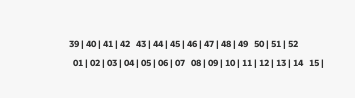39 | 40 | 41 | 42   43 | 44 | 45 | 46 | 47 | 48 | 49   50 | 51 | 52
  01 | 02 | 03 | 04 | 05 | 06 | 07   08 | 09 | 10 | 11 | 12 | 13 | 14   15 |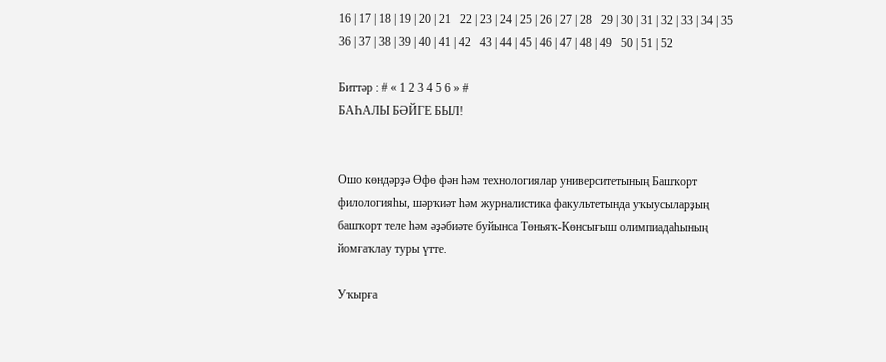16 | 17 | 18 | 19 | 20 | 21   22 | 23 | 24 | 25 | 26 | 27 | 28   29 | 30 | 31 | 32 | 33 | 34 | 35   36 | 37 | 38 | 39 | 40 | 41 | 42   43 | 44 | 45 | 46 | 47 | 48 | 49   50 | 51 | 52

Биттәр : # « 1 2 3 4 5 6 » #
БАҺАЛЫ БӘЙГЕ БЫЛ!


Ошо көндәрҙә Өфө фән һәм технологиялар университетының Башҡорт филологияһы, шәрҡиәт һәм журналистика факультетында уҡыусыларҙың башҡорт теле һәм әҙәбиәте буйынса Төньяҡ-Көнсығыш олимпиадаһының йомғаҡлау туры үтте.

Уҡырға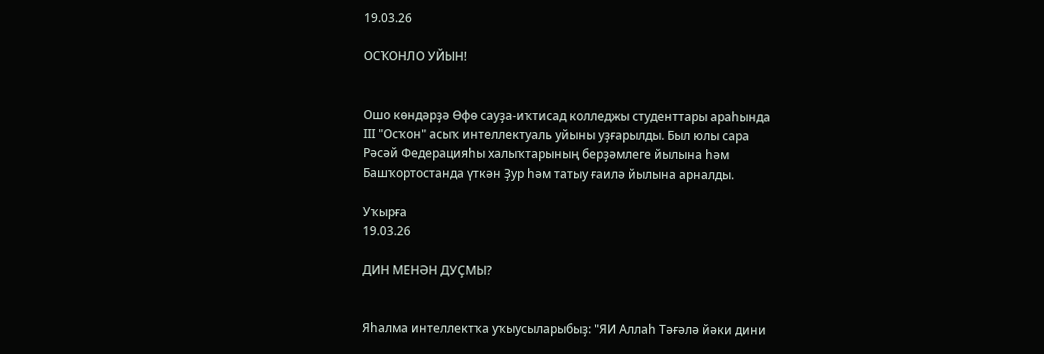19.03.26

ОСҠОНЛО УЙЫН!


Ошо көндәрҙә Өфө сауҙа-иҡтисад колледжы студенттары араһында III "Осҡон" асыҡ интеллектуаль уйыны уҙғарылды. Был юлы сара Рәсәй Федерацияһы халыҡтарының берҙәмлеге йылына һәм Башҡортостанда үткән Ҙур һәм татыу ғаилә йылына арналды.

Уҡырға
19.03.26

ДИН МЕНӘН ДУҪМЫ?


Яһалма интеллектҡа уҡыусыларыбыҙ: "ЯИ Аллаһ Тәғәлә йәки дини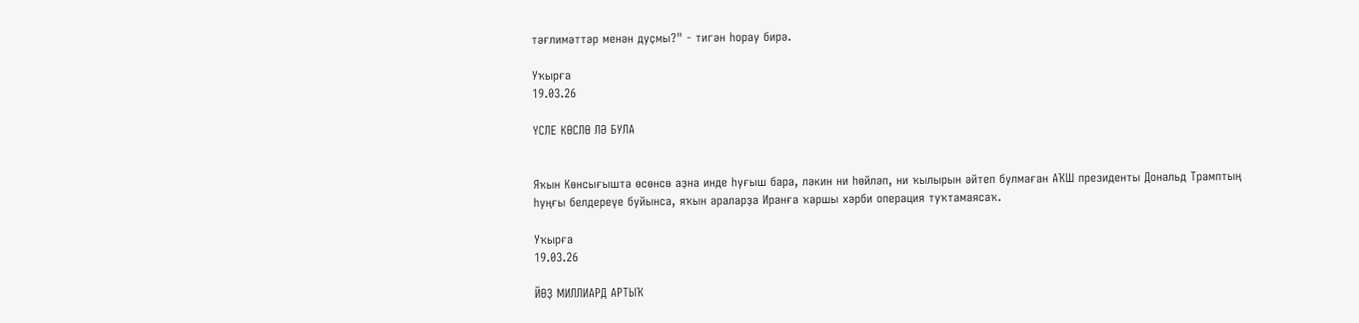тәғлимәттәр менән дуҫмы?" - тигән һорау бирә.

Уҡырға
19.03.26

ҮСЛЕ КӨСЛӨ ЛӘ БУЛА


Яҡын Көнсығышта өсөнсө аҙна инде һуғыш бара, ләкин ни һөйләп, ни ҡылырын әйтеп булмаған АҠШ президенты Дональд Трамптың һуңғы белдереүе буйынса, яҡын араларҙа Иранға ҡаршы хәрби операция туҡтамаясаҡ.

Уҡырға
19.03.26

ЙӨҘ МИЛЛИАРД АРТЫҠ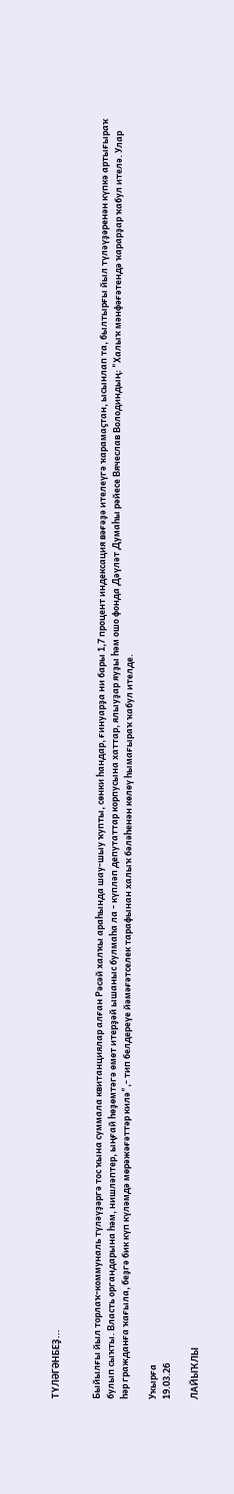ТҮЛӘГӘНБЕҘ...


Быйылғы йыл торлаҡ-коммуналь түләүҙәргә тос ҡына суммала квитанциялар алған Рәсәй халҡы араһында шау-шыу ҡупты, сөнки һандар, ғинуарҙа ни бары 1,7 процент индексация вәғәҙә ителеүгә ҡарамаҫтан, ысынлап та, былтырғы йыл түләүҙәренән күпкә артығыраҡ булып сыҡты. Власть органдарына һәм, нишләптер, ыңғай һөҙөмтәгә өмөт итерҙәй ышаныс булмаһа ла - күпләп депутаттар корпусына хаттар, ялыуҙар яуҙы һәм ошо фонда Дәүләт Думаһы рәйесе Вячеслав Володиндың: "Халыҡ мәнфәғәтендә ҡарарҙар ҡабул ителә. Улар һәр гражданға ҡағыла, беҙгә бик күп күләмдә мөрәжәғәттәр килә",- тип белдереүе йәмәғәтселек тарафынан халыҡ бәләһенән көлөү һымағыраҡ ҡабул ителде.

Уҡырға
19.03.26

ЛАЙЫҠЛЫ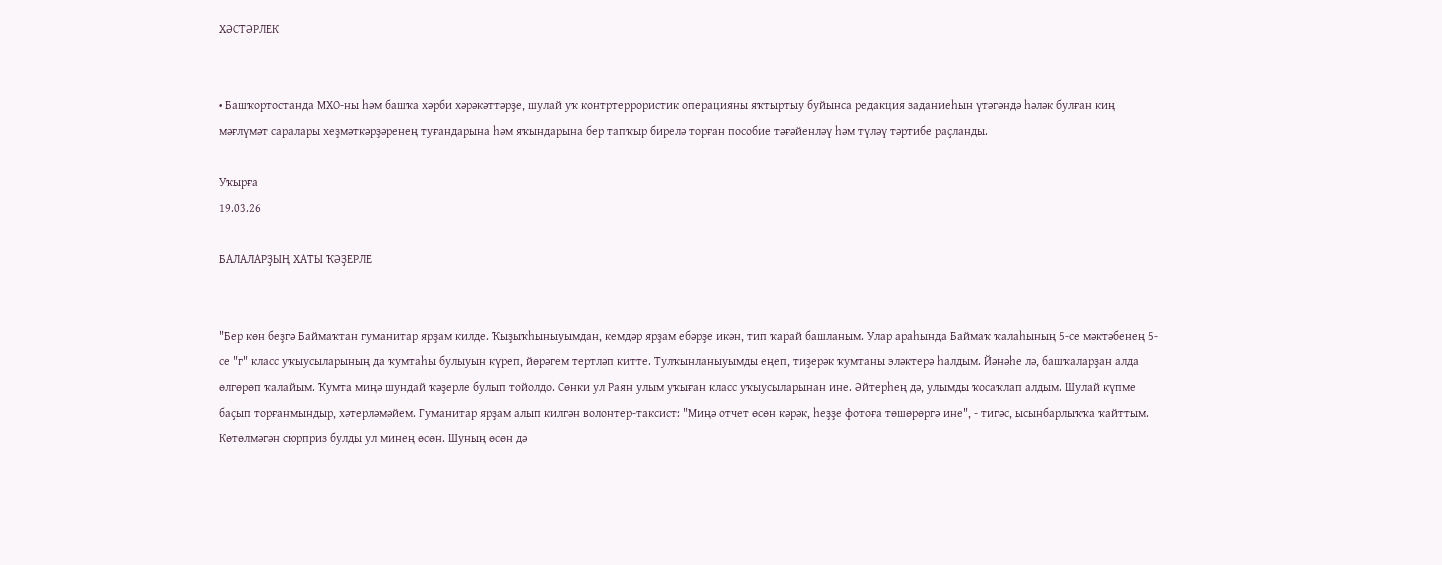ХӘСТӘРЛЕК


• Башҡортостанда МХО-ны һәм башҡа хәрби хәрәкәттәрҙе, шулай уҡ контртеррористик операцияны яҡтыртыу буйынса редакция заданиеһын үтәгәндә һәләк булған киң мәғлүмәт саралары хеҙмәткәрҙәренең туғандарына һәм яҡындарына бер тапҡыр бирелә торған пособие тәғәйенләү һәм түләү тәртибе раҫланды.

Уҡырға
19.03.26

БАЛАЛАРҘЫҢ ХАТЫ ҠӘҘЕРЛЕ


"Бер көн беҙгә Баймаҡтан гуманитар ярҙам килде. Ҡыҙыҡһыныуымдан, кемдәр ярҙам ебәрҙе икән, тип ҡарай башланым. Улар араһында Баймаҡ ҡалаһының 5-се мәктәбенең 5-се "г" класс уҡыусыларының да ҡумтаһы булыуын күреп, йөрәгем тертләп китте. Тулҡынланыуымды еңеп, тиҙерәк ҡумтаны эләктерә һалдым. Йәнәһе лә, башҡаларҙан алда өлгөрөп ҡалайым. Ҡумта миңә шундай ҡәҙерле булып тойолдо. Сөнки ул Раян улым уҡыған класс уҡыусыларынан ине. Әйтерһең дә, улымды ҡосаҡлап алдым. Шулай күпме баҫып торғанмындыр, хәтерләмәйем. Гуманитар ярҙам алып килгән волонтер-таксист: "Миңә отчет өсөн кәрәк, һеҙҙе фотоға төшөрөргә ине", - тигәс, ысынбарлыҡҡа ҡайттым. Көтөлмәгән сюрприз булды ул минең өсөн. Шуның өсөн дә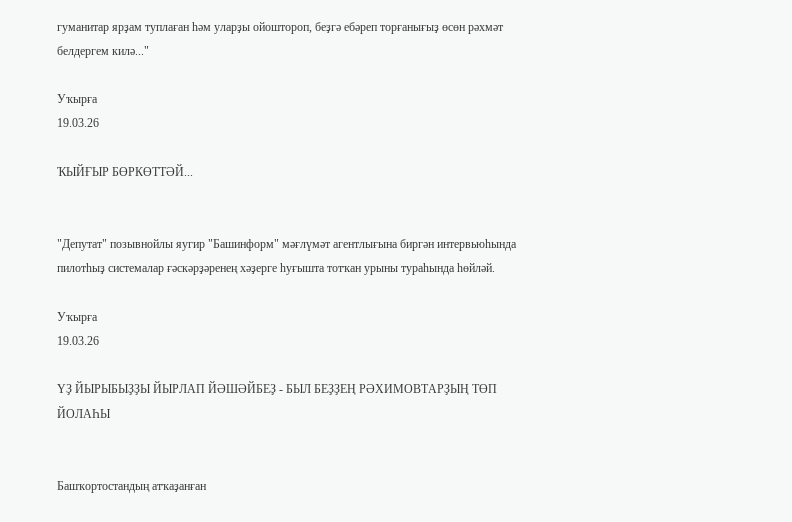гуманитар ярҙам туплаған һәм уларҙы ойоштороп, беҙгә ебәреп торғанығыҙ өсөн рәхмәт белдергем килә..."

Уҡырға
19.03.26

ҠЫЙҒЫР БӨРКӨТТӘЙ...


"Депутат" позывнойлы яугир "Башинформ" мәғлүмәт агентлығына биргән интервьюһында пилотһыҙ системалар ғәскәрҙәренең хәҙерге һуғышта тотҡан урыны тураһында һөйләй.

Уҡырға
19.03.26

ҮҘ ЙЫРЫБЫҘҘЫ ЙЫРЛАП ЙӘШӘЙБЕҘ - БЫЛ БЕҘҘЕҢ РӘХИМОВТАРҘЫҢ ТӨП ЙОЛАҺЫ


Башҡортостандың атҡаҙанған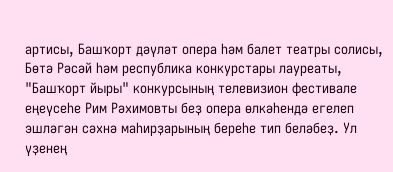артисы, Башҡорт дәүләт опера һәм балет театры солисы, Бөтә Рәсәй һәм республика конкурстары лауреаты, "Башҡорт йыры" конкурсының телевизион фестивале еңеүсеһе Рим Рәхимовты беҙ опера өлкәһендә егелеп эшләгән сәхнә маһирҙарының береһе тип беләбеҙ. Ул үҙенең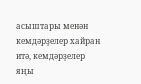асыштары менән кемдәрҙелер хайран итә, кемдәрҙелер яңы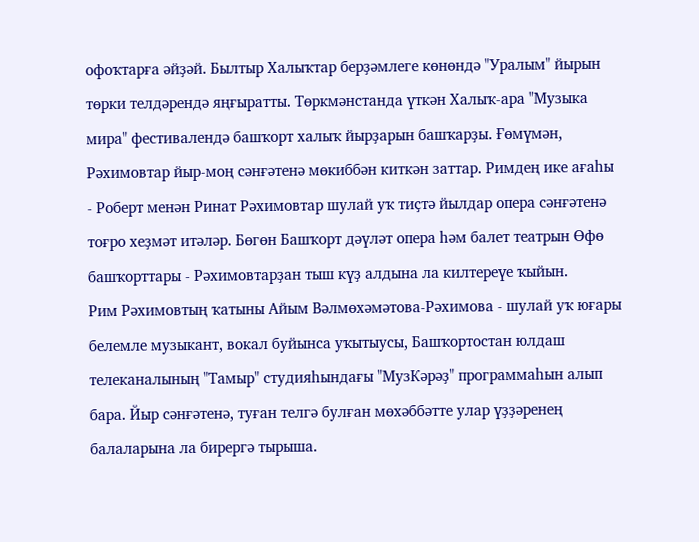офоҡтарға әйҙәй. Былтыр Халыҡтар берҙәмлеге көнөндә "Уралым" йырын төрки телдәрендә яңғыратты. Төркмәнстанда үткән Халыҡ-ара "Музыка мира" фестивалендә башҡорт халыҡ йырҙарын башҡарҙы. Ғөмүмән, Рәхимовтар йыр-моң сәнғәтенә мөкиббән киткән заттар. Римдең ике ағаһы - Роберт менән Ринат Рәхимовтар шулай уҡ тиҫтә йылдар опера сәнғәтенә тоғро хеҙмәт итәләр. Бөгөн Башҡорт дәүләт опера һәм балет театрын Өфө башҡорттары - Рәхимовтарҙан тыш күҙ алдына ла килтереүе ҡыйын.
Рим Рәхимовтың ҡатыны Айым Вәлмөхәмәтова-Рәхимова - шулай уҡ юғары белемле музыкант, вокал буйынса уҡытыусы, Башҡортостан юлдаш телеканалының "Тамыр" студияһындағы "МузКәрәҙ" программаһын алып бара. Йыр сәнғәтенә, туған телгә булған мөхәббәтте улар үҙҙәренең балаларына ла бирергә тырыша.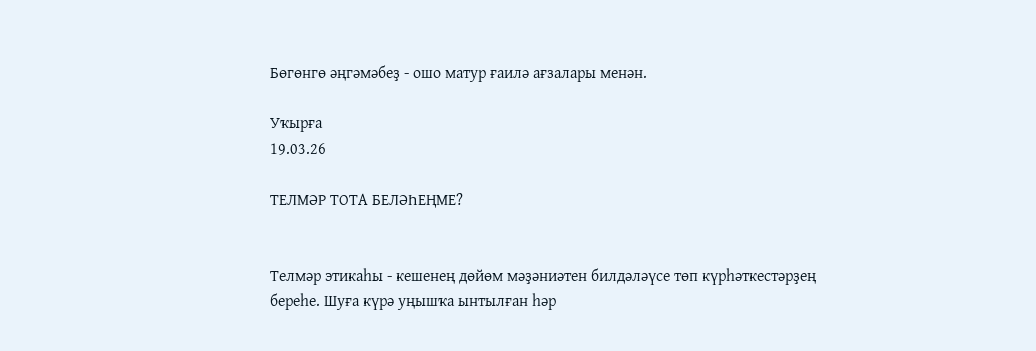Бөгөнгө әңгәмәбеҙ - ошо матур ғаилә ағзалары менән.

Уҡырға
19.03.26

ТЕЛМӘР ТОТА БЕЛӘҺЕҢМЕ?


Телмәр этикаһы - кешенең дөйөм мәҙәниәтен билдәләүсе төп күрһәткестәрҙең береһе. Шуға күрә уңышҡа ынтылған һәр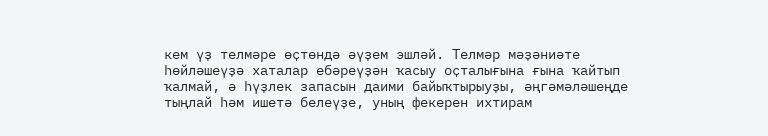кем үҙ телмәре өҫтөндә әүҙем эшләй. Телмәр мәҙәниәте һөйләшеүҙә хаталар ебәреүҙән ҡасыу оҫталығына ғына ҡайтып ҡалмай, ә һүҙлек запасын даими байыҡтырыуҙы, әңгәмәләшеңде тыңлай һәм ишетә белеүҙе, уның фекерен ихтирам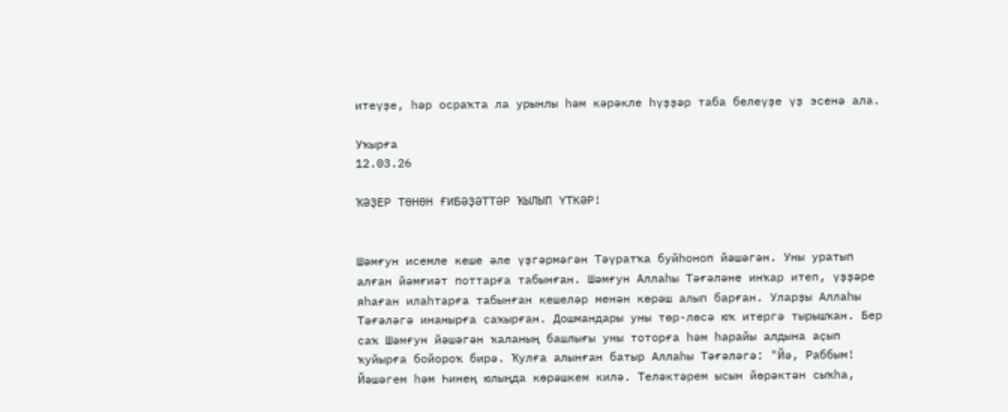итеүҙе, һәр осраҡта ла урынлы һәм кәрәкле һүҙҙәр таба белеүҙе үҙ эсенә ала.

Уҡырға
12.03.26

ҠӘҘЕР ТӨНӨН ҒИБӘҘӘТТӘР ҠЫЛЫП ҮТКӘР!


Шәмғун исемле кеше әле үҙгәрмәгән Тәүратҡа буйһоноп йәшәгән. Уны уратып алған йәмғиәт поттарға табынған. Шәмғун Аллаһы Тәғәләне инҡар итеп, үҙҙәре яһаған илаһтарға табынған кешеләр менән көрәш алып барған. Уларҙы Аллаһы Тәғәләгә инанырға саҡырған. Дошмандары уны төр-лөсә юҡ итергә тырышҡан. Бер саҡ Шәмғун йәшәгән ҡаланың башлығы уны тоторға һәм һарайы алдына аҫып ҡуйырға бойороҡ бирә. Ҡулға алынған батыр Аллаһы Тәғәләгә: "Йә, Раббым! Йәшәгем һәм Һинең юлыңда көрәшкем килә. Теләктәрем ысын йөрәктән сыҡһа,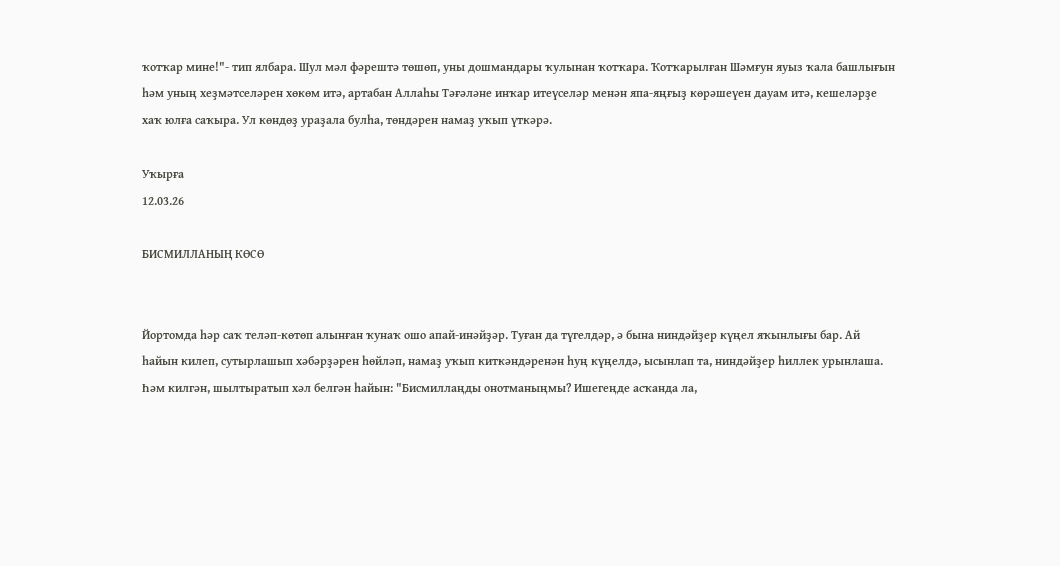ҡотҡар мине!"- тип ялбара. Шул мәл фәрештә төшөп, уны дошмандары ҡулынан ҡотҡара. Ҡотҡарылған Шәмғун яуыз ҡала башлығын һәм уның хеҙмәтселәрен хөкөм итә, артабан Аллаһы Тәғәләне инҡар итеүселәр менән япа-яңғыҙ көрәшеүен дауам итә, кешеләрҙе хаҡ юлға саҡыра. Ул көндөҙ ураҙала булһа, төндәрен намаҙ уҡып үткәрә.

Уҡырға
12.03.26

БИСМИЛЛАНЫҢ КӨСӨ


Йортомда һәр саҡ теләп-көтөп алынған ҡунаҡ ошо апай-инәйҙәр. Туған да түгелдәр, ә бына ниндәйҙер күңел яҡынлығы бар. Ай һайын килеп, сутырлашып хәбәрҙәрен һөйләп, намаҙ уҡып киткәндәренән һуң күңелдә, ысынлап та, ниндәйҙер һиллек урынлаша. Һәм килгән, шылтыратып хәл белгән һайын: "Бисмиллаңды онотманыңмы? Ишегеңде асҡанда ла,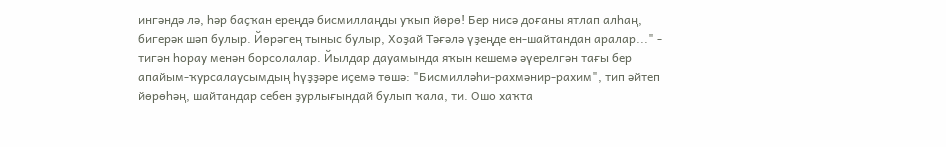ингәндә лә, һәр баҫҡан ереңдә бисмиллаңды уҡып йөрө! Бер нисә доғаны ятлап алһаң, бигерәк шәп булыр. Йөрәгең тыныс булыр, Хоҙай Тәғәлә үҙеңде ен-шайтандан аралар..." - тигән һорау менән борсолалар. Йылдар дауамында яҡын кешемә әүерелгән тағы бер апайым-ҡурсалаусымдың һүҙҙәре иҫемә төшә: "Бисмилләһи-рахмәнир-рахим", тип әйтеп йөрөһәң, шайтандар себен ҙурлығындай булып ҡала, ти. Ошо хаҡта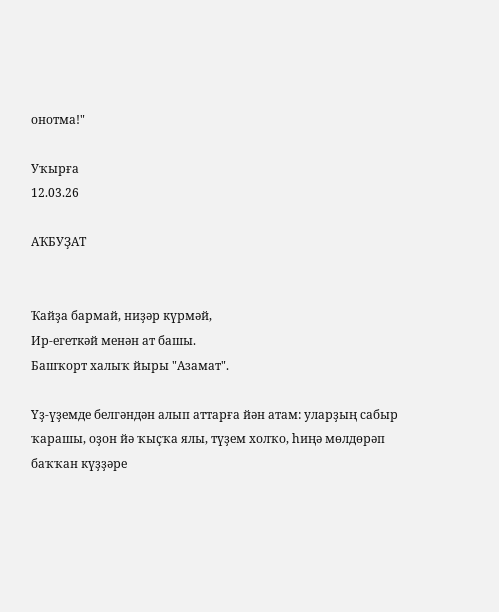онотма!"

Уҡырға
12.03.26

АҠБУҘАТ


Ҡайҙа бармай, ниҙәр күрмәй,
Ир-егеткәй менән ат башы.
Башҡорт халыҡ йыры "Азамат".

Үҙ-үҙемде белгәндән алып аттарға йән атам: уларҙың сабыр ҡарашы, оҙон йә ҡыҫҡа ялы, түҙем холҡо, һиңә мөлдөрәп баҡҡан күҙҙәре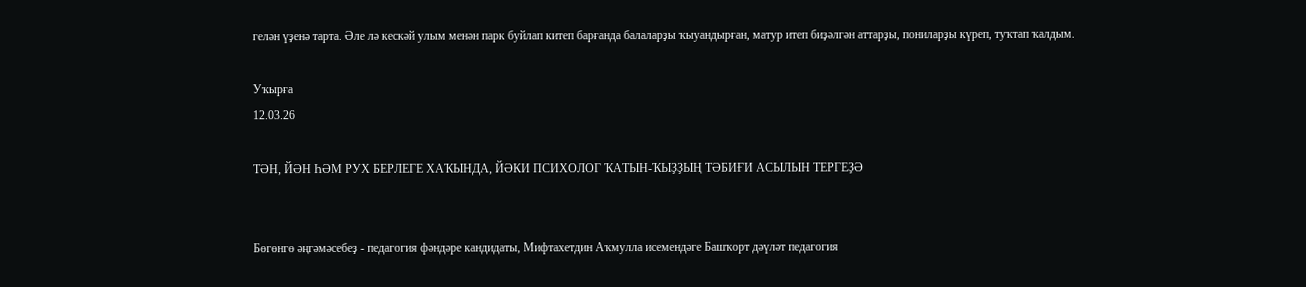гелән үҙенә тарта. Әле лә кескәй улым менән парк буйлап китеп барғанда балаларҙы ҡыуандырған, матур итеп биҙәлгән аттарҙы, пониларҙы күреп, туҡтап ҡалдым.

Уҡырға
12.03.26

ТӘН, ЙӘН ҺӘМ РУХ БЕРЛЕГЕ ХАҠЫНДА, ЙӘКИ ПСИХОЛОГ ҠАТЫН-ҠЫҘҘЫҢ ТӘБИҒИ АСЫЛЫН ТЕРГЕҘӘ


Бөгөнгө әңгәмәсебеҙ - педагогия фәндәре кандидаты, Мифтахетдин Аҡмулла исемендәге Башҡорт дәүләт педагогия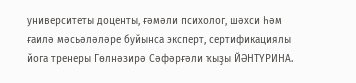университеты доценты, ғәмәли психолог, шәхси һәм ғаилә мәсьәләләре буйынса эксперт, сертификациялы йога тренеры Гөлнәзирә Сәфәрғәли ҡыҙы ЙӘНТҮРИНА.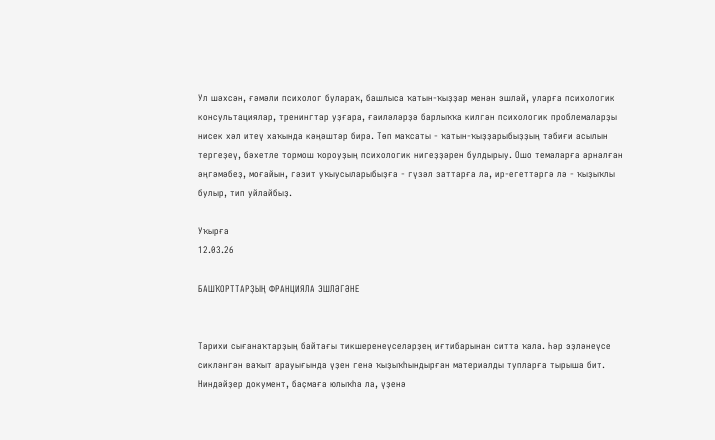Ул шәхсән, ғәмәли психолог булараҡ, башлыса ҡатын-ҡыҙҙар менән эшләй, уларға психологик консультациялар, тренингтар уҙғара, ғаиләләрҙә барлыҡҡа килгән психологик проблемаларҙы нисек хәл итеү хаҡында кәңәштәр бирә. Төп маҡсаты - ҡатын-ҡыҙҙарыбыҙҙың тәбиғи асылын тергеҙеү, бәхетле тормош ҡороуҙың психологик нигеҙҙәрен булдырыу. Ошо темаларға арналған әңгәмәбеҙ, моғайын, гәзит уҡыусыларыбыҙға - гүзәл заттарға ла, ир-егеттәргә лә - ҡыҙыҡлы булыр, тип уйлайбыҙ.

Уҡырға
12.03.26

БАШҠОРТТАРҘЫҢ ФРАНЦИЯЛА ЭШЛӘГӘНЕ


Тарихи сығанаҡтарҙың байтағы тикшеренеүселәрҙең иғтибарынан ситтә ҡала. Һәр эҙләнеүсе сикләнгән ваҡыт арауығында үҙен генә ҡыҙыҡһындырған материалды тупларға тырыша бит. Ниндәйҙер документ, баҫмаға юлыҡһа ла, үҙенә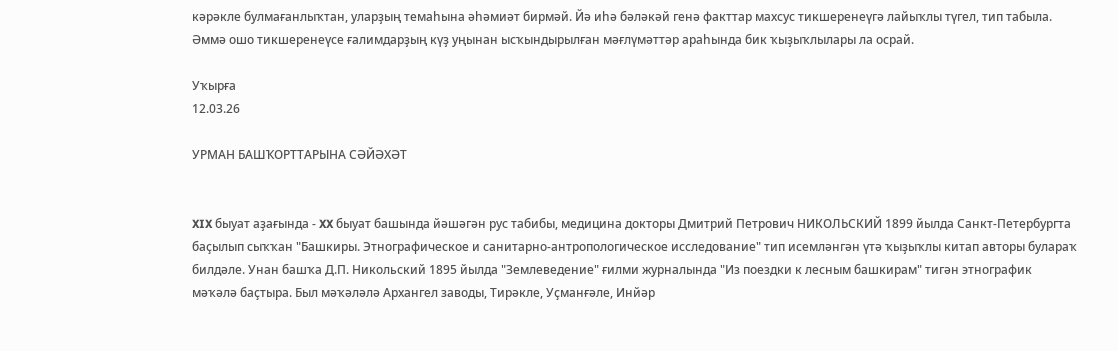кәрәкле булмағанлыҡтан, уларҙың темаһына әһәмиәт бирмәй. Йә иһә бәләкәй генә факттар махсус тикшеренеүгә лайыҡлы түгел, тип табыла. Әммә ошо тикшеренеүсе ғалимдарҙың күҙ уңынан ысҡындырылған мәғлүмәттәр араһында бик ҡыҙыҡлылары ла осрай.

Уҡырға
12.03.26

УРМАН БАШҠОРТТАРЫНА СӘЙӘХӘТ


XIX быуат аҙағында - XX быуат башында йәшәгән рус табибы, медицина докторы Дмитрий Петрович НИКОЛЬСКИЙ 1899 йылда Санкт-Петербургта баҫылып сыҡҡан "Башкиры. Этнографическое и санитарно-антропологическое исследование" тип исемләнгән үтә ҡыҙыҡлы китап авторы булараҡ билдәле. Унан башҡа Д.П. Никольский 1895 йылда "Землеведение" ғилми журналында "Из поездки к лесным башкирам" тигән этнографик мәҡәлә баҫтыра. Был мәҡәләлә Архангел заводы, Тирәкле, Уҫманғәле, Инйәр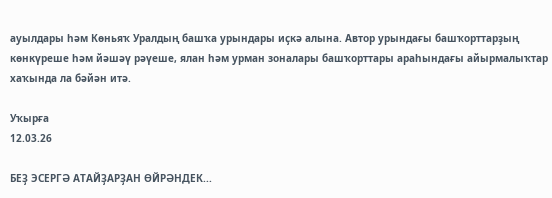ауылдары һәм Көньяҡ Уралдың башҡа урындары иҫкә алына. Автор урындағы башҡорттарҙың көнкүреше һәм йәшәү рәүеше, ялан һәм урман зоналары башҡорттары араһындағы айырмалыҡтар хаҡында ла бәйән итә.

Уҡырға
12.03.26

БЕҘ ЭСЕРГӘ АТАЙҘАРҘАН ӨЙРӘНДЕК...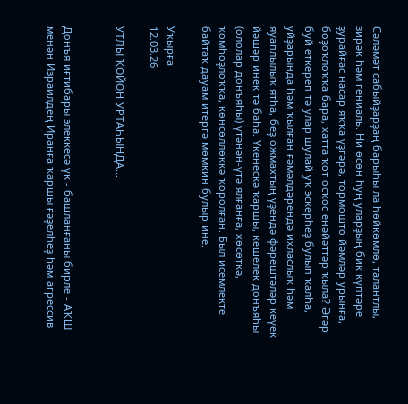Сәләмәт сабыйҙарҙаң барыһы ла һөйкөмлө, талантлы, зирәк һәм гениаль. Ни өсөн һуң уларҙың бик күптәре ҙурайғас насар яҡҡа үҙгәрә, тормошто йәмләр урынға, боҙоҡлоҡҡа бара, хатта ҡот осҡос енәйәттәр ҡыла? Әгәр буй еткереп тә улар шулай уҡ эскерһеҙ булып ҡалһа, уйҙарында һәм ҡылған ғәмәлдәрендә ихласлыҡ һәм яуаплылыҡ ятһа, беҙ ожмахтың үҙендә фәрештәләр кеүек йәшәр инек тә баһа. Үкенескә ҡаршы, кешелек донъяһы (ололар донъяһы) үтәнән-үтә ялғанға, хөсөткә, ҡомһоҙлоҡҡа, көнсөллөккә ҡоролған. Был исемлекте байтаҡ дауам итергә мөмкин булыр ине.

Уҡырға
12.03.26

УТЛЫ ҠОЙОН УРТАҺЫНДА...


Донъя иғтибары элеккесә үк - башланғаны бирле - АҠШ менән Израилдең Иранға ҡаршы ғәҙелһеҙ һәм агрессив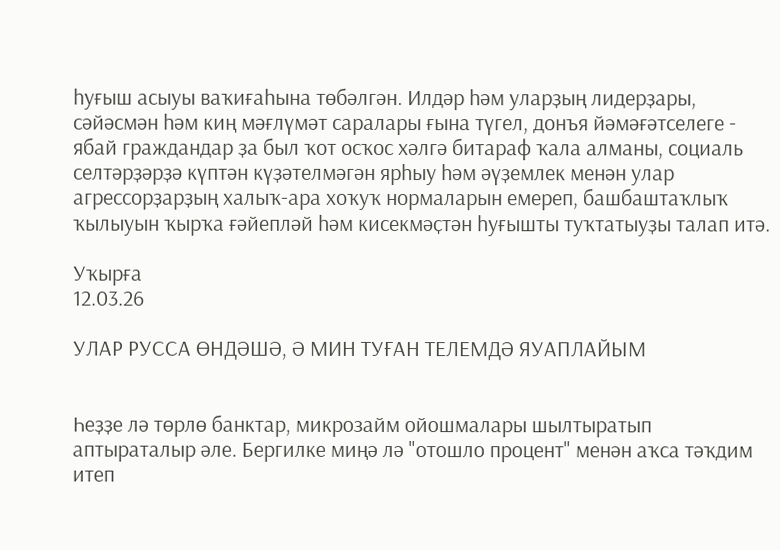һуғыш асыуы ваҡиғаһына төбәлгән. Илдәр һәм уларҙың лидерҙары, сәйәсмән һәм киң мәғлүмәт саралары ғына түгел, донъя йәмәғәтселеге - ябай граждандар ҙа был ҡот осҡос хәлгә битараф ҡала алманы, социаль селтәрҙәрҙә күптән күҙәтелмәгән ярһыу һәм әүҙемлек менән улар агрессорҙарҙың халыҡ-ара хоҡуҡ нормаларын емереп, башбаштаҡлыҡ ҡылыуын ҡырҡа ғәйепләй һәм кисекмәҫтән һуғышты туҡтатыуҙы талап итә.

Уҡырға
12.03.26

УЛАР РУССА ӨНДӘШӘ, Ә МИН ТУҒАН ТЕЛЕМДӘ ЯУАПЛАЙЫМ


Һеҙҙе лә төрлө банктар, микрозайм ойошмалары шылтыратып аптыраталыр әле. Бергилке миңә лә "отошло процент" менән аҡса тәҡдим итеп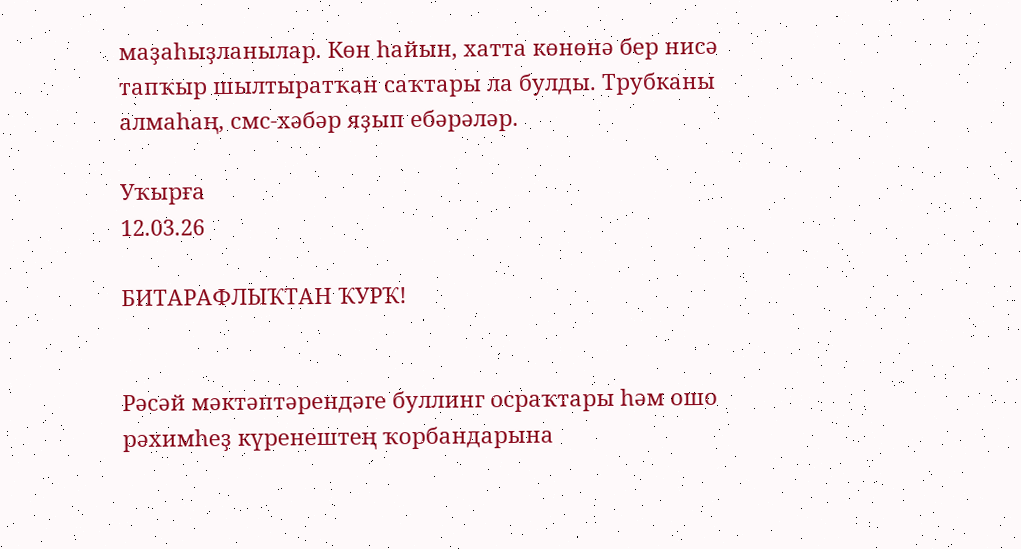маҙаһыҙланылар. Көн һайын, хатта көнөнә бер нисә тапҡыр шылтыратҡан саҡтары ла булды. Трубканы алмаһаң, смс-хәбәр яҙып ебәрәләр.

Уҡырға
12.03.26

БИТАРАФЛЫҠТАН ҠУРҠ!


Рәсәй мәктәптәрендәге буллинг осраҡтары һәм ошо рәхимһеҙ күренештең ҡорбандарына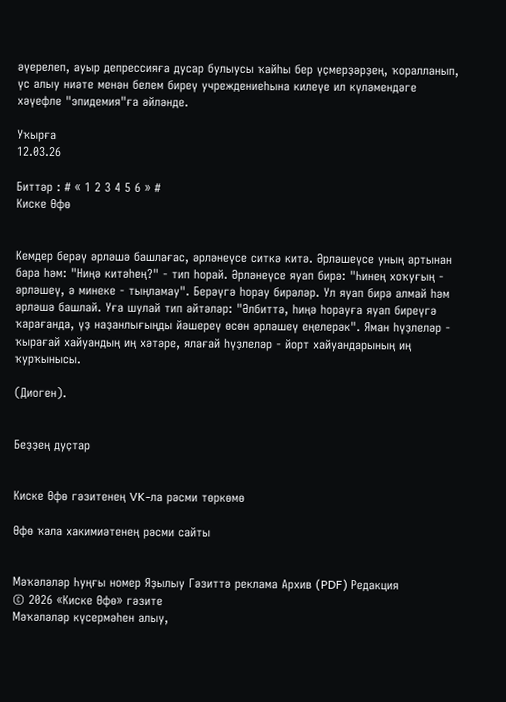әүерелеп, ауыр депрессияға дусар булыусы ҡайһы бер үҫмерҙәрҙең, ҡоралланып, үс алыу ниәте менән белем биреү учреждениеһына килеүе ил күләмендәге хәүефле "эпидемия"ға әйләнде.

Уҡырға
12.03.26

Биттәр : # « 1 2 3 4 5 6 » #
Киске Өфө


Кемдер берәү әрләшә башлағас, әрләнеүсе ситкә китә. Әрләшеүсе уның артынан бара һәм: "Ниңә китәһең?" - тип һорай. Әрләнеүсе яуап бирә: "Һинең хоҡуғың - әрләшеү, ә минеке - тыңламау". Берәүгә һорау бирәләр. Ул яуап бирә алмай һәм әрләшә башлай. Уға шулай тип әйтәләр: "Әлбиттә, һиңә һорауға яуап биреүгә ҡарағанда, үҙ наҙанлығыңды йәшереү өсөн әрләшеү еңелерәк". Яман һүҙлеләр - ҡырағай хайуандың иң хәтәре, ялағай һүҙлеләр - йорт хайуандарының иң ҡурҡынысы.

(Диоген).


Беҙҙең дуҫтар


Киске Өфө гәзитенең VK-ла рәсми төркөмө

Өфө ҡала хакимиәтенең рәсми сайты


Мәҡәләләр Һуңғы номер Яҙылыу Гәзиттә реклама Архив (PDF) Редакция
© 2026 «Киске Өфө» гәзите
Мәҡәләләр күсермәһен алыу,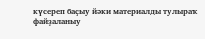күсереп баҫыу йәки материалды тулыраҡ файҙаланыу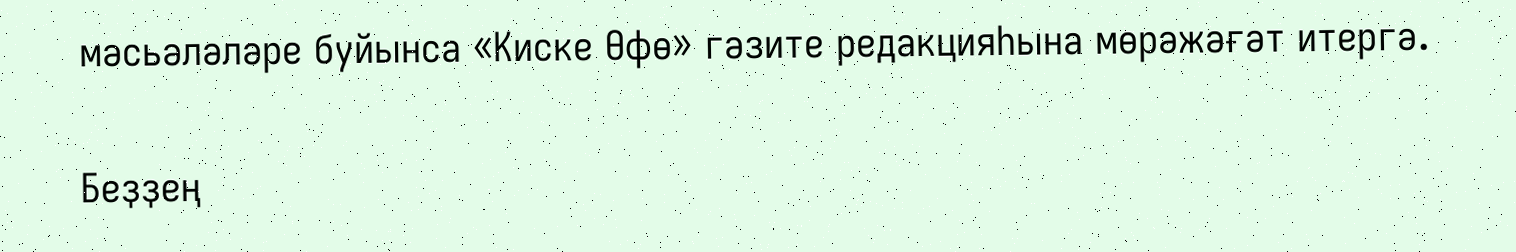мәсьәләләре буйынса «Киске Өфө» гәзите редакцияһына мөрәжәғәт итергә.

Беҙҙең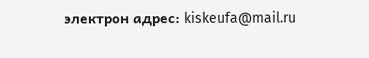электрон адрес: kiskeufa@mail.ru